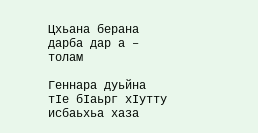Цхьана берана дарба дар а – толам

Геннара дуьйна тIе бIаьрг хIутту исбаьхьа хаза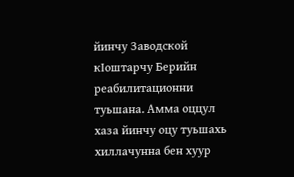йинчу Заводской кIоштарчу Берийн реабилитационни туьшана. Амма оццул хаза йинчу оцу туьшахь хиллачунна бен хуур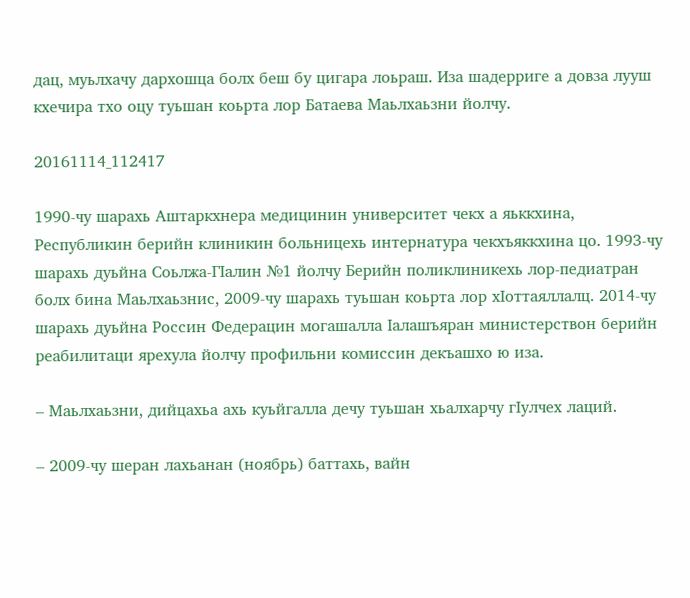дац, муьлхачу дархошца болх беш бу цигара лоьраш. Иза шадерриге а довза лууш кхечира тхо оцу туьшан коьрта лор Батаева Маьлхаьзни йолчу.

20161114_112417

1990-чу шарахь Аштаркхнера медицинин университет чекх а яьккхина, Республикин берийн клиникин больницехь интернатура чекхъяккхина цо. 1993-чу шарахь дуьйна Соьлжа-ГIалин №1 йолчу Берийн поликлиникехь лор-педиатран болх бина Маьлхаьзнис, 2009-чу шарахь туьшан коьрта лор хIоттаяллалц. 2014-чу шарахь дуьйна Россин Федерацин могашалла Iалашъяран министерствон берийн реабилитаци ярехула йолчу профильни комиссин декъашхо ю иза.

– Маьлхаьзни, дийцахьа ахь куьйгалла дечу туьшан хьалхарчу гIулчех лаций.

– 2009-чу шеран лахьанан (ноябрь) баттахь, вайн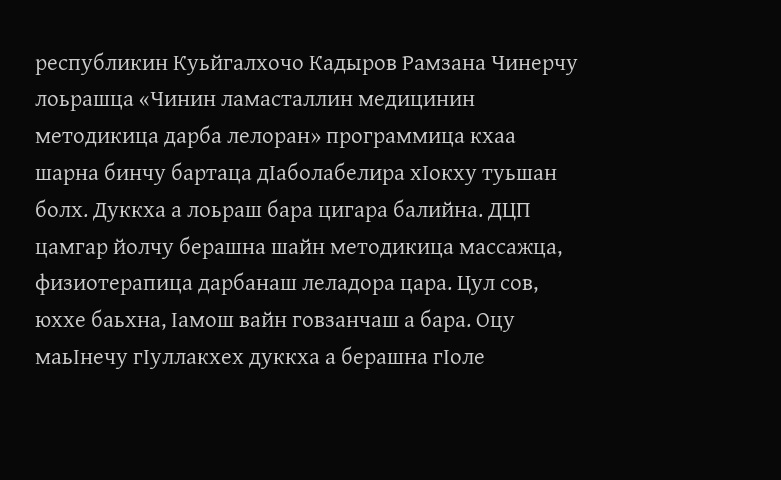республикин Куьйгалхочо Кадыров Рамзана Чинерчу лоьрашца «Чинин ламасталлин медицинин методикица дарба лелоран» программица кхаа шарна бинчу бартаца дIаболабелира хIокху туьшан болх. Дуккха а лоьраш бара цигара балийна. ДЦП цамгар йолчу берашна шайн методикица массажца, физиотерапица дарбанаш леладора цара. Цул сов, юххе баьхна, Iамош вайн говзанчаш а бара. Оцу маьIнечу гIуллакхех дуккха а берашна гIоле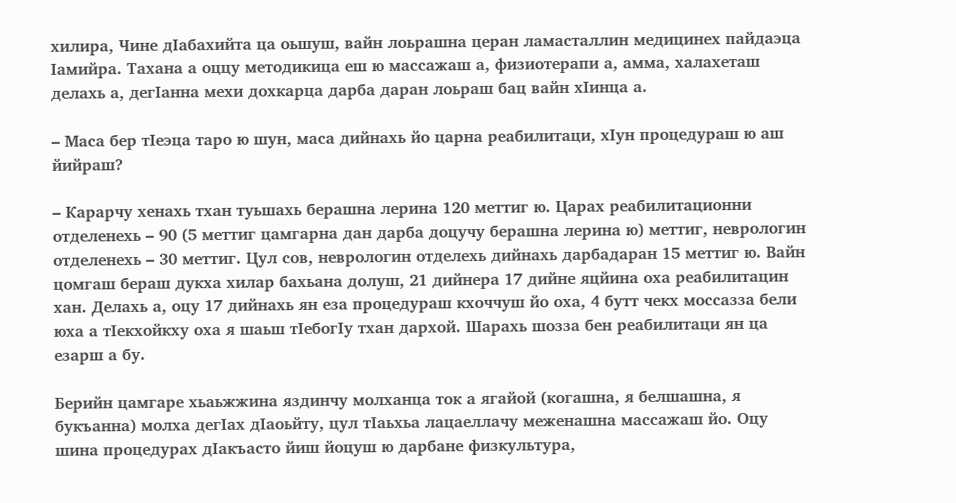хилира, Чине дIабахийта ца оьшуш, вайн лоьрашна церан ламасталлин медицинех пайдаэца Iамийра. Тахана а оццу методикица еш ю массажаш а, физиотерапи а, амма, халахеташ делахь а, дегIанна мехи дохкарца дарба даран лоьраш бац вайн хIинца а.

– Маса бер тIеэца таро ю шун, маса дийнахь йо царна реабилитаци, хIун процедураш ю аш йийраш?

– Карарчу хенахь тхан туьшахь берашна лерина 120 меттиг ю. Царах реабилитационни отделенехь – 90 (5 меттиг цамгарна дан дарба доцучу берашна лерина ю) меттиг, неврологин отделенехь – 30 меттиг. Цул сов, неврологин отделехь дийнахь дарбадаран 15 меттиг ю. Вайн цомгаш бераш дукха хилар бахьана долуш, 21 дийнера 17 дийне яцйина оха реабилитацин хан. Делахь а, оцу 17 дийнахь ян еза процедураш кхоччуш йо оха, 4 бутт чекх моссазза бели юха а тIекхойкху оха я шаьш тIебогIу тхан дархой. Шарахь шозза бен реабилитаци ян ца езарш а бу.

Берийн цамгаре хьаьжжина яздинчу молханца ток а ягайой (когашна, я белшашна, я букъанна) молха дегIах дIаоьйту, цул тIаьхьа лацаеллачу меженашна массажаш йо. Оцу шина процедурах дIакъасто йиш йоцуш ю дарбане физкультура,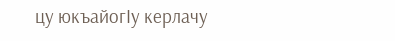цу юкъайогIу керлачу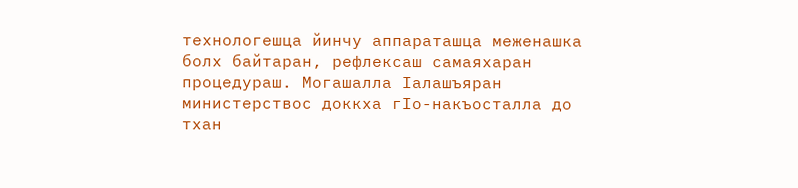технологешца йинчу аппараташца меженашка болх байтаран, рефлексаш самаяхаран процедураш. Могашалла Iалашъяран министерствос доккха гIо-накъосталла до тхан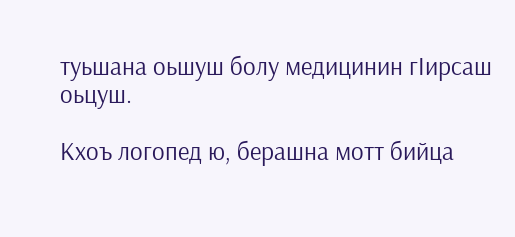туьшана оьшуш болу медицинин гIирсаш оьцуш.

Кхоъ логопед ю, берашна мотт бийца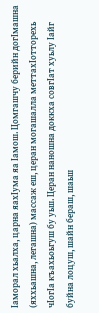Iаморал хьалха, царна яахIума яа Iамош. Цомгашчу берийн догIмашна (яххьашна, легашна) массаж еш, церан могашалла меттахIотторехь чIогIа къахьоьгуш бу уьш. Церан наношна доккха совгIат хуьлу Iайг буйна лоцуш, шайн бераш, шаьш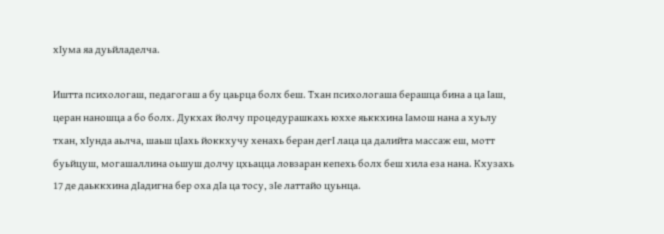хIума яа дуьйладелча.

Иштта психологаш, педагогаш а бу цаьрца болх беш. Тхан психологаша берашца бина а ца Iаш, церан наношца а бо болх. Дукхах йолчу процедурашкахь юххе яьккхина Iамош нана а хуьлу тхан, хIунда аьлча, шаьш цIахь йоккхучу хенахь беран дегI лаца ца далийта массаж еш, мотт буьйцуш, могашаллина оьшуш долчу цхьацца ловзаран кепехь болх беш хила еза нана. Кхузахь 17 де даьккхина дIадигна бер оха дIа ца тосу, зIе латтайо цуьнца.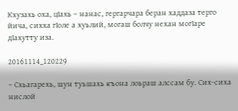Кхузахь оха, цIахь – нанас, гергарчара беран хаддаза терго йича, сихха гIоле а хуьлий, могаш болчу нехан могIаре дIахутту иза.

20161114_120229

– Схьагарехь, шун туьшахь къона лоьраш алссам бу. Сих-сиха нислой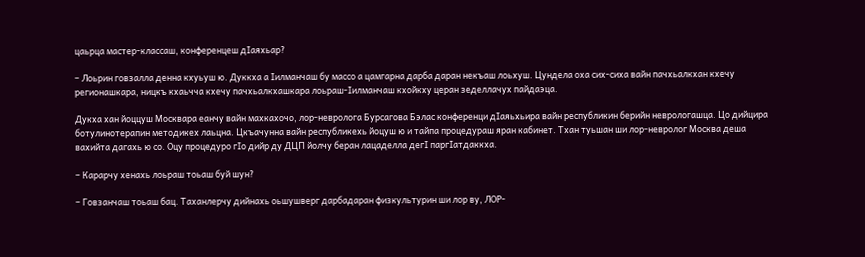цаьрца мастер-классаш, конференцеш дIаяхьар?

– Лоьрин говзалла денна кхуьуш ю. Дуккха а Iилманчаш бу массо а цамгарна дарба даран некъаш лоьхуш. Цундела оха сих-сиха вайн пачхьалкхан кхечу регионашкара, ницкъ кхаьчча кхечу пачхьалкхашкара лоьраш-Iилманчаш кхойкху церан зеделлачух пайдаэца.

Дукха хан йоццуш Москвара еанчу вайн махкахочо, лор-невролога Бурсагова Бэлас конференци дIаяьхьира вайн республикин берийн неврологашца. Цо дийцира ботулинотерапин методикех лаьцна. Цкъачунна вайн республикехь йоцуш ю и тайпа процедураш яран кабинет. Тхан туьшан ши лор-невролог Москва деша вахийта дагахь ю со. Оцу процедуро гIо дийр ду ДЦП йолчу беран лацаделла дегI паргIатдаккха.

– Карарчу хенахь лоьраш тоьаш буй шун?

– Говзанчаш тоьаш бац. Таханлерчу дийнахь оьшушверг дарбадаран физкультурин ши лор ву, ЛОР-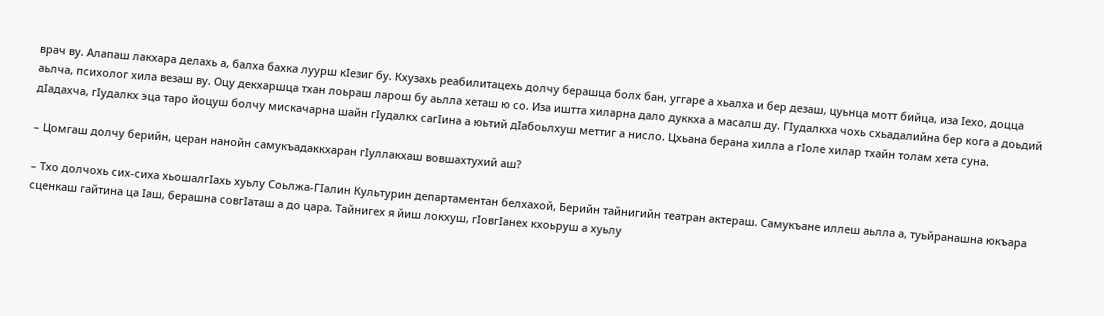врач ву. Алапаш лакхара делахь а, балха бахка луурш кIезиг бу. Кхузахь реабилитацехь долчу берашца болх бан, уггаре а хьалха и бер дезаш, цуьнца мотт бийца, иза Iехо, доцца аьлча, психолог хила везаш ву. Оцу декхаршца тхан лоьраш ларош бу аьлла хеташ ю со. Иза иштта хиларна дало дуккха а масалш ду. ГIудалкха чохь схьадалийна бер кога а доьдий дIадахча, гIудалкх эца таро йоцуш болчу мискачарна шайн гIудалкх сагIина а юьтий дIабоьлхуш меттиг а нисло. Цхьана берана хилла а гIоле хилар тхайн толам хета суна.

– Цомгаш долчу берийн, церан нанойн самукъадаккхаран гIуллакхаш вовшахтухий аш?

– Тхо долчохь сих-сиха хьошалгIахь хуьлу Соьлжа-ГIалин Культурин департаментан белхахой, Берийн тайнигийн театран актераш. Самукъане иллеш аьлла а, туьйранашна юкъара сценкаш гайтина ца Iаш, берашна совгIаташ а до цара. Тайнигех я йиш локхуш, гIовгIанех кхоьруш а хуьлу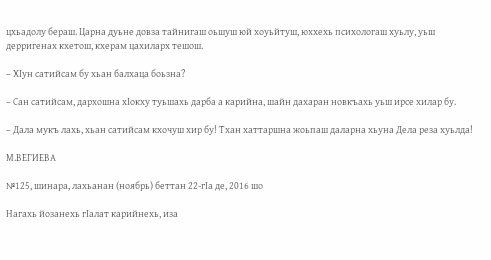цхьадолу бераш. Царна дуьне довза тайнигаш оьшуш юй хоуьйтуш, юххехь психологаш хуьлу, уьш дерригенах кхетош, кхерам цахиларх тешош.

– ХIун сатийсам бу хьан балхаца боьзна?

– Сан сатийсам, дархошна хIокху туьшахь дарба а карийна, шайн дахаран новкъахь уьш ирсе хилар бу.

– Дала мукъ лахь, хьан сатийсам кхочуш хир бу! Тхан хаттаршна жоьпаш даларна хьуна Дела реза хуьлда!

М.ВЕГИЕВА

№125, шинара, лахьанан (ноябрь) беттан 22-гIа де, 2016 шо

Нагахь йозанехь гIалат карийнехь, иза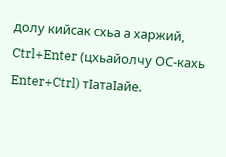долу кийсак схьа а харжий, Ctrl+Enter (цхьайолчу ОС-кахь Enter+Ctrl) тIатаIайе.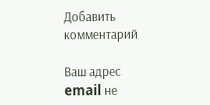Добавить комментарий

Ваш адрес email не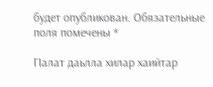будет опубликован. Обязательные поля помечены *

ГIалат даьлла хилар хаийтар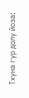Тхуна гур долу йоза: